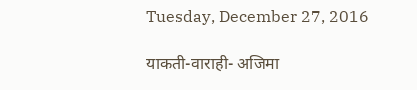Tuesday, December 27, 2016

याकती-वाराही- अजिमा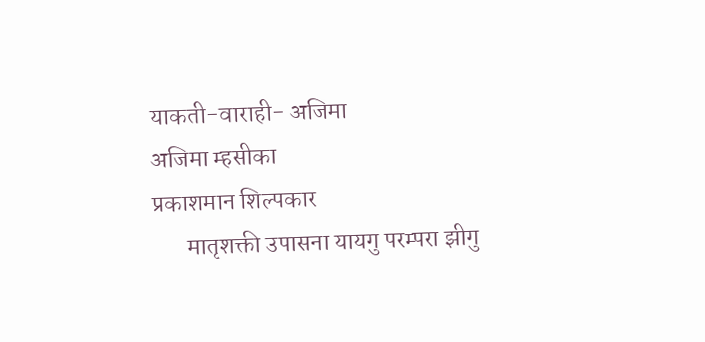याकती-वाराही- अजिमा
अजिमा म्हसीका
प्रकाशमान शिल्पकार
       मातृशक्ती उपासना यायगु परम्परा झीगु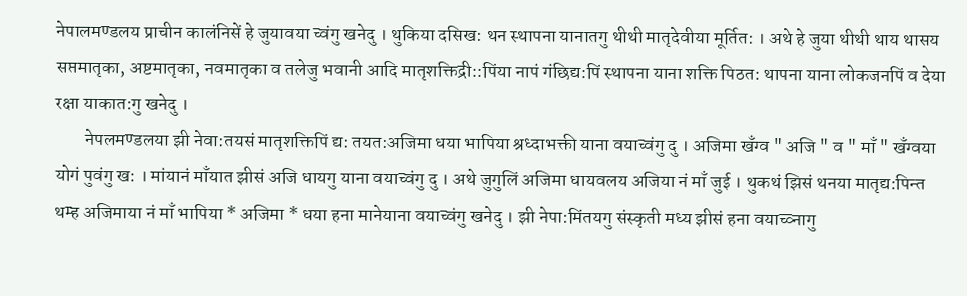नेपालमण्डलय प्राचीन कालंनिसें हे जुयावया च्वंगु खनेदु । थुकिया दसिख: थन स्थापना यानातगु थीथी मातृदेवीया मूर्तित: । अथे हे जुया थीथी थाय थासय सप्तमातृका, अष्टमातृका, नवमातृका व तलेजु भवानी आदि मातृशक्तिद्री::पिंया नापं गंछिद्य:पिं स्थापना याना शक्ति पिठत: थापना याना लोकजनपिं व देया रक्षा याकात:गु खनेदु ।
        नेपलमण्डलया झी नेवा:तयसं मातृशक्तिपिं द्य: तयत:अजिमा धया भापिया श्रध्दाभक्ती याना वयाच्वंगु दु । अजिमा खँग्व " अजि " व " माँ " खँग्वया योगं पुवंगु ख: । मांयानं माँयात झीसं अजि धायगु याना वयाच्वंगु दु । अथे जुगुलिं अजिमा धायवलय अजिया नं माँ जुई । थुकथं झिसं थनया मातृद्य:पिन्त थम्ह अजिमाया नं माँ भापिया * अजिमा * धया हना मानेयाना वयाच्वंगु खनेदु । झी नेपा:मिंतयगु संस्कृती मध्य झीसं हना वयाच्व्नागु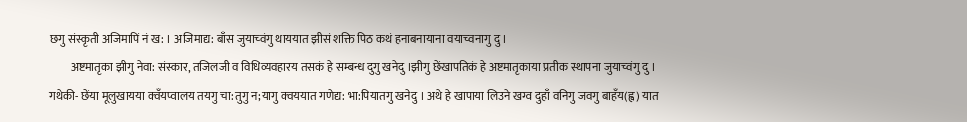छगु संस्कृती अजिमापिं नं ख: । अजिमाद्य: बाँस जुयाच्वंगु थाययात झीसं शक्ति पिठ कथं हनाबनायाना वयाच्वनागु दु ।
         अष्टमातृका झीगु नेवा: संस्कार, तजिलजी व विधिव्यवहारय तसकं हे सम्बन्ध दुगु खनेदु ।झीगु छेंखापतिकं हे अष्टमातृकाया प्रतीक स्थापना जुयाच्वंगु दु । गथेकी- छेंया मूलुखायया क्वँयप्वालय तयगु चा:तुगु न;यागु क्वययात गणेद्य: भा:पियातगु खनेदु । अथे हे खापाया लिउने खग्व दुहाँ वनिगु जवगु बाहँय(ह्व) यात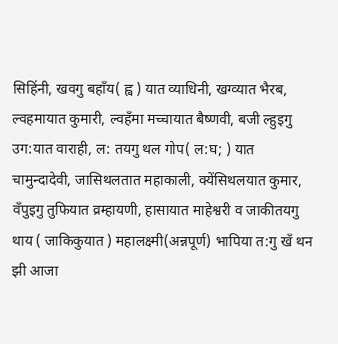सिहिंनी, खवगु बहाँय( ह्व ) यात व्याधिनी, खग्व्यात भैरब, ल्वहमायात कुमारी, ल्वहँमा मच्चायात बैष्णवी, बजी ल्हुइगु उग:यात वाराही, ल: तयगु थल गोप( ल:घ; ) यात चामुन्दादेवी, जासिथलतात महाकाली, क्येंसिथलयात कुमार, वँपुइगु तुफियात व्रम्हायणी, हासायात माहेश्वरी व जाकीतयगु थाय ( जाकिकुयात ) महालक्ष्मी(अन्नपूर्ण) भापिया त:गु खँ थन झी आजा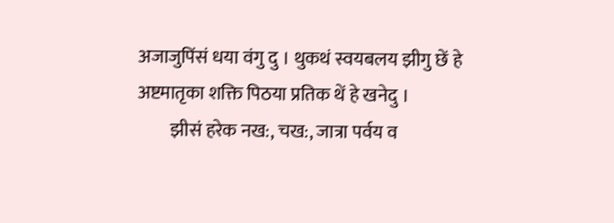अजाजुपिंसं धया वंगु दु । थुकथं स्वयबलय झीगु छें हे अष्टमातृका शक्ति पिठया प्रतिक थें हे खनेदु ।
         झीसं हरेक नख:, चख:, जात्रा पर्वय व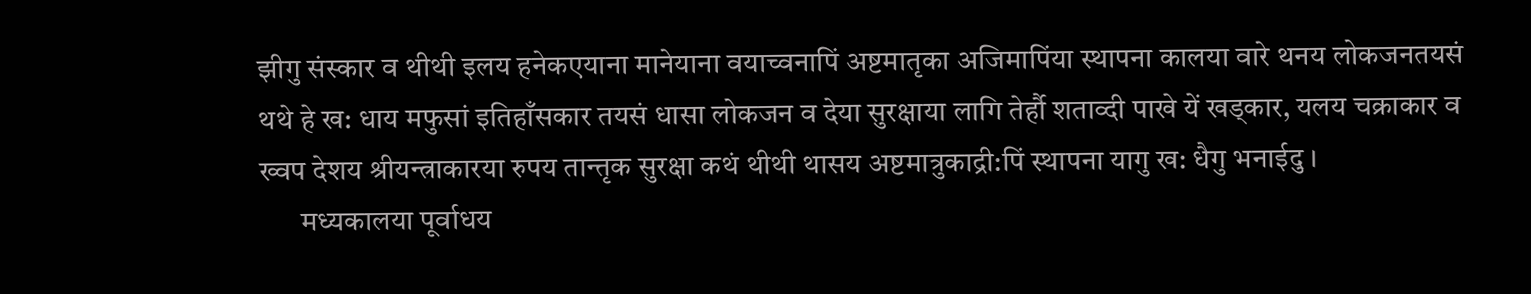झीगु संस्कार व थीथी इलय हनेकएयाना मानेयाना वयाच्वनापिं अष्टमातृका अजिमापिंया स्थापना कालया वारे थनय लोकजनतयसं थथे हे ख: धाय मफुसां इतिहाँसकार तयसं धासा लोकजन व देया सुरक्षाया लागि तेर्हौ शताव्दी पाखे यें खड्कार, यलय चक्राकार व ख्वप देशय श्रीयन्त्राकारया रुपय तान्तृक सुरक्षा कथं थीथी थासय अष्टमात्रुकाद्री:पिं स्थापना यागु ख: धैगु भनाईदु ।
       मध्यकालया पूर्वाधय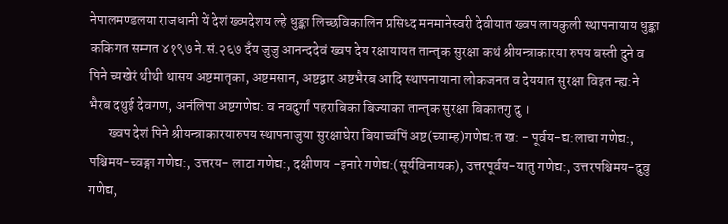नेपालमण्डलया राजधानी यें देशं ख्व्पदेशय ल्हे धुङ्का लिच्छविकालिन प्रसिध्द मनमानेस्वरी देवीयात ख्वप लायकुली स्थापनायाय धुङ्का ककिगत सम्गत ४१९७ ने.सं.२६७ दँय जुजु आनन्ददेवं ख्वप देय रक्षायायत तान्तृक सुरक्षा कथं श्रीयन्त्राकारया रुपय बस्ती दुने व पिने च्यखेरं थीथी थासय अष्टमातृका, अष्टमसान, अष्टद्वार अष्टभैरब आदि स्थापनायाना लोकजनत व देययात सुरक्षा विइत न्ह्य:ने भैरब दथुई देवगण, अनंलिपा अष्टगणेद्य: व नवदुर्गां पहराबिका बिज्याका तान्तृक सुरक्षा बिकातगु दु ।
       ख्वप देशं पिने श्रीयन्त्राकारयारुपय स्थापनाजुया सुरक्षाघेरा बियाच्वंपिं अष्ट(च्याम्ह)गणेद्य:त ख: - पूर्वय-द्य:लाचा गणेद्य:, पश्चिमय-च्वङ्गा गणेद्य:, उत्तरय- लाटा गणेद्य:, दक्षीणय -इनारे गणेद्य:(सूर्यविनायक), उत्तरपूर्वय-यातु गणेद्य:, उत्तरपश्चिमय-दुवु गणेद्य,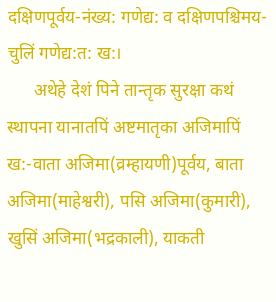दक्षिणपूर्वय-नंख्य: गणेद्य: व दक्षिणपश्चिमय-चुलिं गणेद्य:त: ख:।
      अथेहे देशं पिने तान्तृक सुरक्षा कथं स्थापना यानातपिं अष्टमातृका अजिमापिं ख:-वाता अजिमा(व्रम्हायणी)पूर्वय, बाता अजिमा(माहेश्वरी), पसि अजिमा(कुमारी), खुसिं अजिमा(भद्रकाली), याकती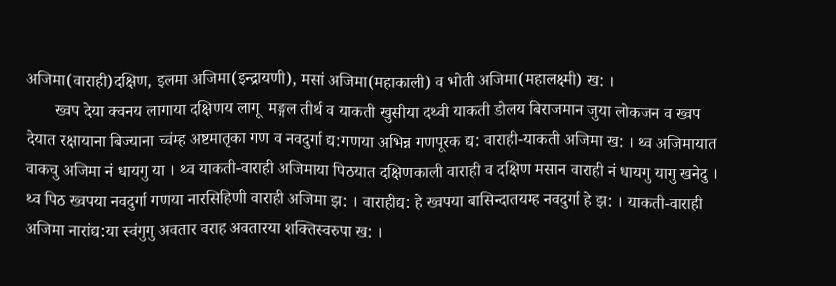अजिमा(वाराही)दक्षिण, इलमा अजिमा(इन्द्रायणी), मसां अजिमा(महाकाली) व भोती अजिमा(महालक्ष्मी) ख: ।
       ख्वप देया क्वनय लागाया दक्षिणय लागू  मङ्गल तीर्थ व याकती खुसीया दथ्वी याकती डोलय बिराजमान जुया लोकजन व ख्वप देयात रक्षायाना बिज्याना च्वंम्ह अष्टमातृका गण व नवदुर्गा द्य:गणया अभिन्न गणपूरक द्य: वाराही-याकती अजिमा ख: । थ्व अजिमायात वाकचु अजिमा नं धायगु या । थ्व याकती-वाराही अजिमाया पिठयात दक्षिणकाली वाराही व दक्षिण मसान वाराही नं धायगु यागु खनेदु । थ्व पिठ ख्वपया नवदुर्गा गणया नारसिहिणी वाराही अजिमा झ: । वाराहीद्य: हे ख्वपया बासिन्दातयम्ह नवदुर्गा हे झ: । याकती-वाराही अजिमा नारांद्य:या स्वंगुगु अवतार वराह अवतारया शक्तिस्वरुपा ख: ।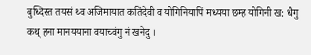बुध्दिस्त तयसं थ्व अजिमायात कतिंदेवी व योगिनियापिं मध्यया छम्ह योगिनी ख: धैगु कथ् हना मानययाना वयाच्वंगु नं खनेदु ।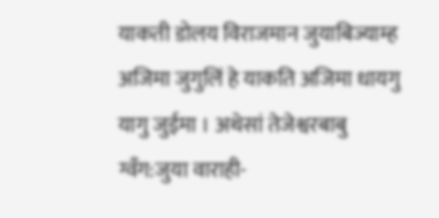याकती डोलय विराजमान जुयाबिज्याम्ह अजिमा जुगुलिं हे याकति अजिमा धायगु यागु जुईमा । अथेसां तेजेश्वरबाबु ग्वँग:जुया वाराही-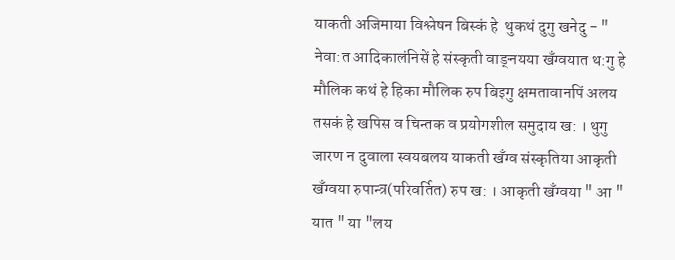याकती अजिमाया विश्लेषन बिस्कं हे  थुकथं दुगु खनेदु - " नेवा:त आदिकालंनिसें हे संस्कृती वाङ्नयया खँग्वयात थ:गु हे मौलिक कथं हे हिका मौलिक रुप बिइगु क्षमतावानपिं अलय तसकं हे खपिस व चिन्तक व प्रयोगशील समुदाय ख: । थुगु जारण न दुवाला स्वयबलय याकती खँग्व संस्कृतिया आकृती खँग्वया रुपान्त्र(परिवर्तित) रुप ख: । आकृती खँग्वया " आ " यात " या "लय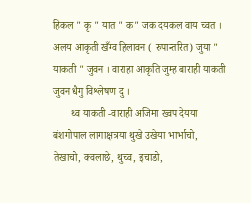हिकल " कृ " यात " क" जक दयकल वाय च्वत । अलय आकृती खँग्व हिलावन ( रुपान्तरित) जुया " याकती " जुवन । वाराहा आकृति जुम्ह बाराही याकती जुवन धैगु विश्लेषण दु ।
       थ्व याकती -वाराही अजिमा ख्वप देयया बंशगोपाल लागाक्षत्रया थुखे उखेया भार्भाचो, तेखाचो, क्वलाछे, थुच्व, इचाडो,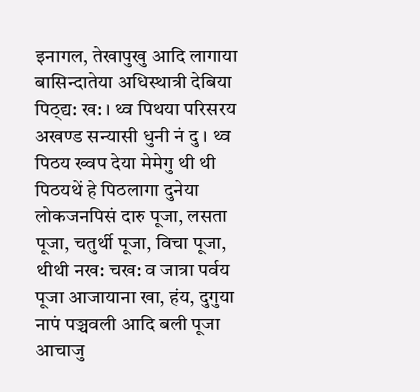इनागल, तेखापुखु आदि लागाया बासिन्दातेया अधिस्थात्री देबिया पिठ्द्य: ख: । थ्व पिथया परिसरय अखण्ड सन्यासी धुनी नं दु । थ्व पिठय ख्वप देया मेमेगु थी थी पिठयथें हे पिठलागा दुनेया लोकजनपिसं दारु पूजा, लसता पूजा, चतुर्थी पूजा, विचा पूजा, थीथी नख: चख: व जात्रा पर्वय पूजा आजायाना खा, हंय, दुगुया नापं पञ्चवली आदि बली पूजा आचाजु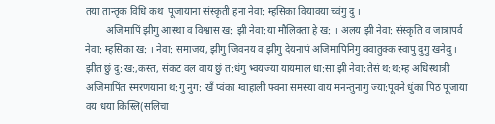तया तान्तृक विधि कथ  पूजायाना संस्कृती हना नेवा: म्हसिका वियावया च्वंगु दु ।
        अजिमापिं झीगु आस्था व विश्वास ख: झी नेवा:या मौलिक्ता हे ख: । अलय झी नेवा: संस्कृति व जात्रापर्व नेवा: म्हसिका ख: । नेवा: समाजय, झीगु जिवनय व झीगु देयनापं अजिमापिनिगु क्वातुक्क स्वापु दुगु खनेदु । झीत छुं दु:ख:,कस्त, संकट वल वाय छुं त:धंगु भ्वयज्या यायमाल धा:सा झी नेवा:तेसं थ:थ:म्ह अधिस्थात्री अजिमापिंत स्मरणयाना थ:गु नुग: खँ प्वंका ग्वाहाली फ्वना समस्या वाय मनन्तुनागु ज्या:पूवने धुंका पिठ पूजाया वय धया किस्लि(सलिचा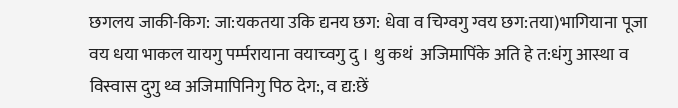छगलय जाकी-किग: जा:यकतया उकि द्यनय छग: धेवा व चिग्वगु ग्वय छग:तया)भागियाना पूजा वय धया भाकल यायगु पर्म्परायाना वयाच्वगु दु । थु कथं  अजिमापिंके अति हे त:धंगु आस्था व विस्वास दुगु थ्व अजिमापिनिगु पिठ देग:, व द्य:छें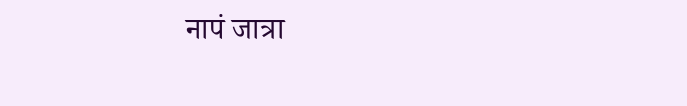नापं जात्रा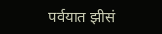पर्वयात झीसं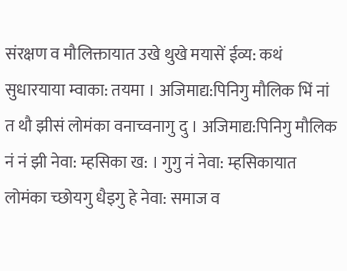संरक्षण व मौलिक्तायात उखे थुखे मयासें ईव्य: कथं सुधारयाया म्वाका: तयमा । अजिमाद्य:पिनिगु मौलिक भिं नां त थौ झीसं लोमंका वनाच्वनागु दु । अजिमाद्य:पिनिगु मौलिक नं नं झी नेवा: म्हसिका ख: । गुगु नं नेवा: म्हसिकायात लोमंका च्छोयगु धैइगु हे नेवा: समाज व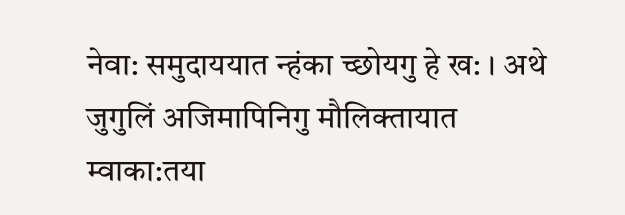नेवा: समुदाययात न्हंका च्छोयगु हे ख: । अथे जुगुलिं अजिमापिनिगु मौलिक्तायात म्वाका:तया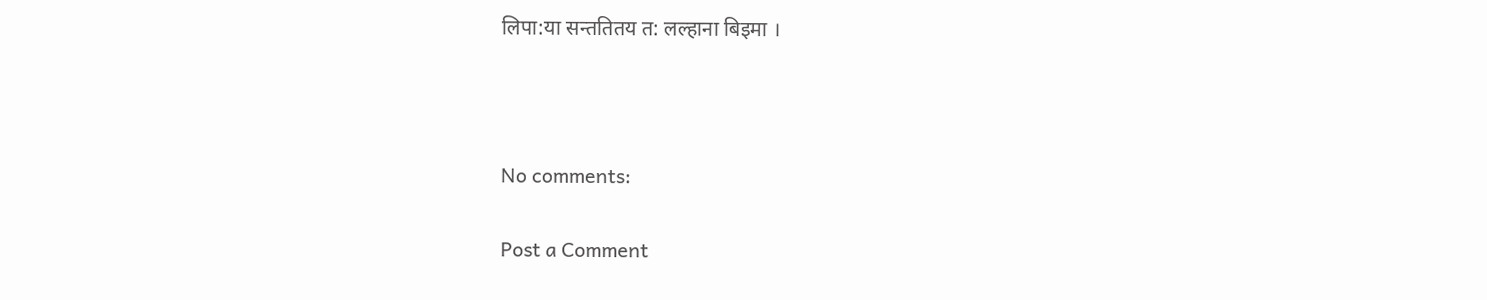लिपा:या सन्ततितय त: लल्हाना बिइमा ।



No comments:

Post a Comment